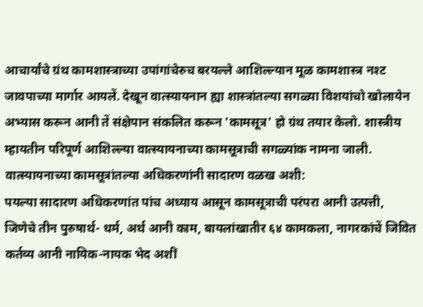आचार्यांचे ग्रंथ कामशास्त्राच्या उपांगांचेरुच बरयल्ले आशिल्ल्यान मूळ कामशास्त्र नश्ट जावपाच्या मार्गार आयलें. देखून वात्स्यायनान ह्या शास्त्रांतल्या सगळ्या विशयांचो खोलायेन अभ्यास करून आनी तें संक्षेपान संकलित करून 'कामसूत्र' हो ग्रंथ तयार केलो. शास्त्रीय म्हायतीन परिपूर्ण आशिल्ल्या वात्स्यायनाच्या कामसूत्राची सगळ्यांक नामना जाली. वात्स्यायनाच्या कामसूत्रांतल्या अधिकरणांनी सादारण वळख अशी:
पयल्या सादारण अधिकरणांत पांच अध्याय आसून कामसूत्राची परंपरा आनी उत्पत्ती, जिणेचे तीन पुरुषार्थ- धर्म, अर्थ आनी काम, बायलांखातीर ६४ कामकला, नागरकांचें जिवित कर्तव्य आनी नायिक-नायक भेद अशीं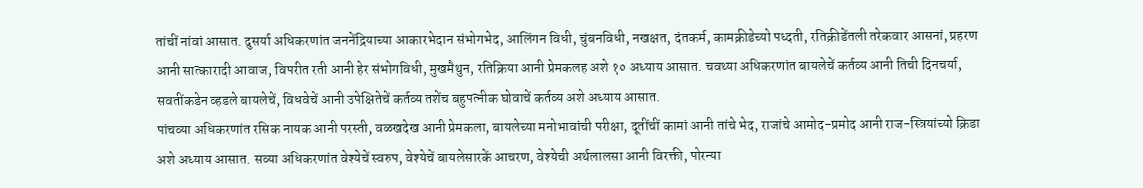तांचीं नांवां आसात. दुसर्या अधिकरणांत जननेंद्रियाच्या आकारभेदान संभोगभेद, आलिंगन विधी, चुंबनविधी, नखक्षत, दंतकर्म, कामक्रीडेच्यो पध्दती, रतिक्रीडेंतली तरेकवार आसनां, प्रहरण आनी सात्कारादी आवाज, विपरीत रती आनी हेर संभोगविधी, मुखमैथुन, रतिक्रिया आनी प्रेमकलह अशे १० अध्याय आसात. चवथ्या अधिकरणांत बायलेचें कर्तव्य आनी तिची दिनचर्या, सवतींकडेन व्हडले बायलेचें, विधवेचें आनी उपेक्षितेचें कर्तव्य तशेंच बहुपत्नीक घोवाचें कर्तव्य अशे अध्याय आसात.
पांचव्या अधिकरणांत रसिक नायक आनी परस्ती, वळखदेख आनी प्रेमकला, बायलेच्या मनोभावांची परीक्षा, दूतींचीं कामां आनी तांचे भेद, राजांचे आमोद-प्रमोद आनी राज-स्त्रियांच्यो क्रिडा अशे अध्याय आसात. सव्या अधिकरणांत वेश्येचें स्वरुप, वेश्येचें बायलेसारकें आचरण, वेश्येची अर्थलालसा आनी विरक्ती, पोरन्या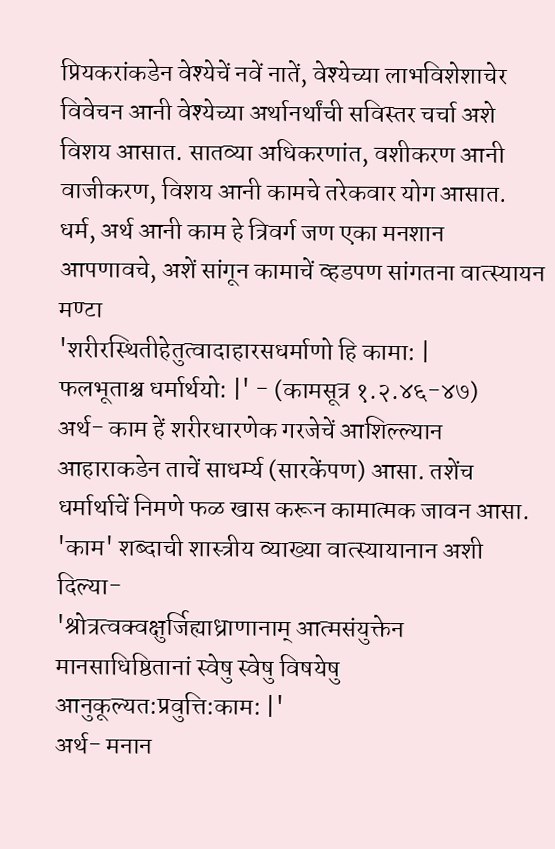प्रियकरांकडेन वेश्येचें नवें नातें, वेश्येच्या लाभविशेशाचेर विवेचन आनी वेश्येच्या अर्थानर्थांची सविस्तर चर्चा अशे विशय आसात. सातव्या अधिकरणांत, वशीकरण आनी वाजीकरण, विशय आनी कामचे तरेकवार योग आसात. धर्म, अर्थ आनी काम हे त्रिवर्ग जण एका मनशान आपणावचे, अशें सांगून कामाचें व्हडपण सांगतना वात्स्यायन मण्टा
'शरीरस्थितीहेतुत्वादाहारसधर्माणो हि कामा: |
फलभूताश्च धर्मार्थयो: |' - (कामसूत्र १.२.४६-४७)
अर्थ- काम हें शरीरधारणेक गरजेचें आशिल्ल्यान आहाराकडेन ताचें साधर्म्य (सारकेंपण) आसा. तशेंच धर्मार्थाचें निमणे फळ खास करून कामात्मक जावन आसा.
'काम' शब्दाची शास्त्रीय व्याख्या वात्स्यायानान अशी दिल्या-
'श्रोत्रत्वक्वक्षुर्जिह्याध्राणानाम् आत्मसंयुक्तेन मानसाधिष्ठितानां स्वेषु स्वेषु विषयेषु आनुकूल्यत:प्रवुत्ति:काम: |'
अर्थ- मनान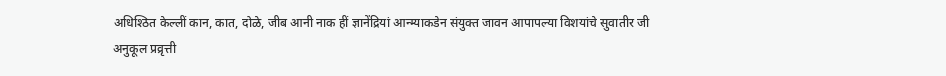अधिश्ठित केल्लीं कान, कात, दोळे, जीब आनी नाक हीं ज्ञानेंद्रियां आन्म्याकडेन संयुक्त जावन आपापल्या विशयांचे सुवातीर जी अनुकूल प्रव्रृत्ती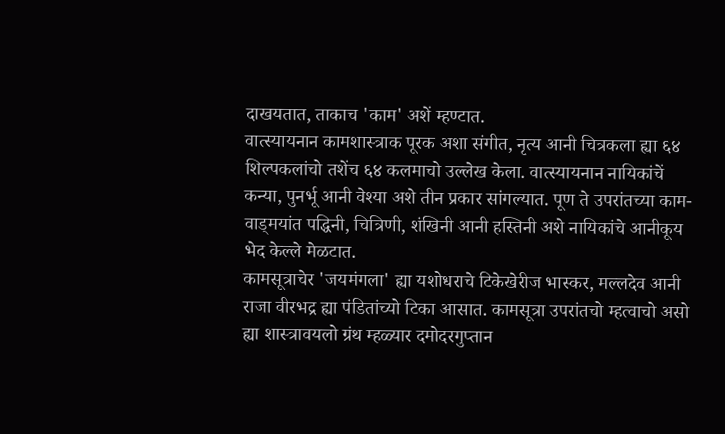दाखयतात, ताकाच 'काम' अशें म्हण्टात.
वात्स्यायनान कामशास्त्राक पूरक अशा संगीत, नृत्य आनी चित्रकला ह्या ६४ शिल्पकलांचो तशेंच ६४ कलमाचो उल्लेख केला. वात्स्यायनान नायिकांचें कन्या, पुनर्भू आनी वेश्या अशे तीन प्रकार सांगल्यात. पूण ते उपरांतच्या काम-वाड्मयांत पद्धिनी, चित्रिणी, शंखिनी आनी हस्तिनी अशे नायिकांचे आनीकूय भेद केल्ले मेळटात.
कामसूत्राचेर 'जयमंगला' ह्या यशोधराचे टिकेखेरीज भास्कर, मल्लदेव आनी राजा वीरभद्र ह्या पंडितांच्यो टिका आसात. कामसूत्रा उपरांतचो म्हत्वाचो असो ह्या शास्त्रावयलो ग्रंथ म्हळ्यार दमोदरगुप्तान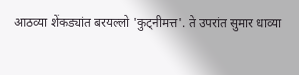आठव्या शेंकड्यांत बरयल्लो 'कुट्नीमत्त'. ते उपरांत सुमार धाव्या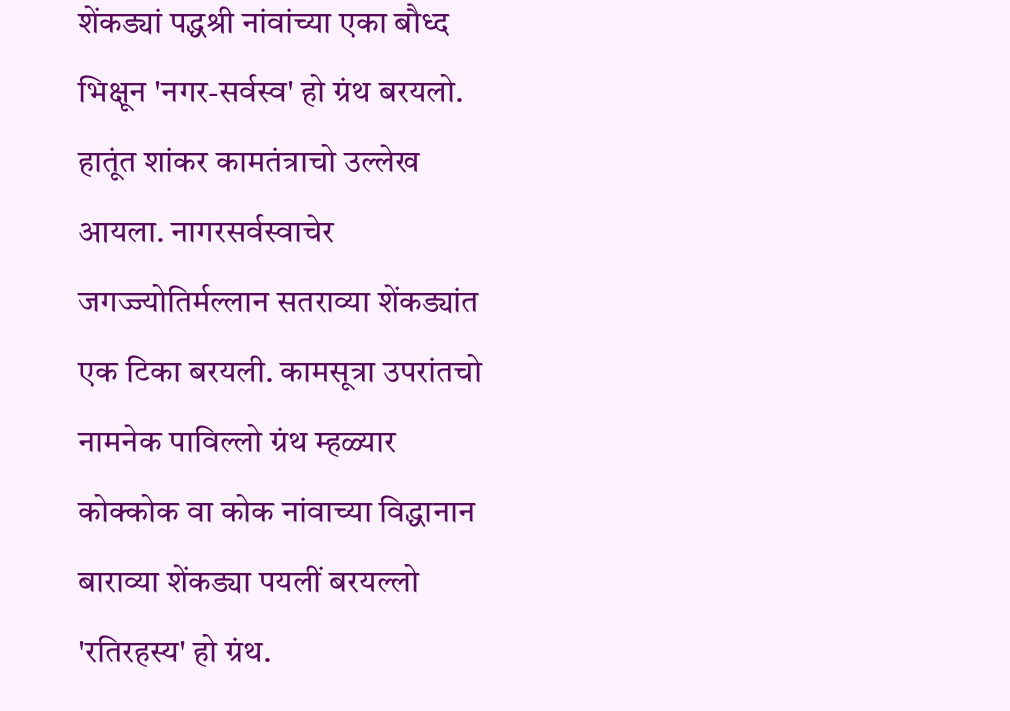शेंकड्यां पद्धश्री नांवांच्या एका बौध्द भिक्षून 'नगर-सर्वस्व' हो ग्रंथ बरयलो. हातूंत शांकर कामतंत्राचो उल्लेख आयला. नागरसर्वस्वाचेर जगज्ज्योतिर्मल्लान सतराव्या शेंकड्यांत एक टिका बरयली. कामसूत्रा उपरांतचो नामनेक पाविल्लो ग्रंथ म्हळ्यार कोक्कोक वा कोक नांवाच्या विद्धानान बाराव्या शेंकड्या पयलीं बरयल्लो 'रतिरहस्य' हो ग्रंथ.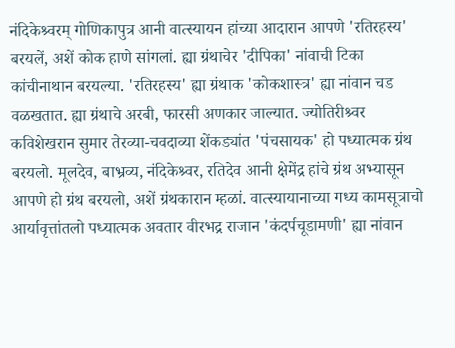नंदिकेश्र्वरम् गोणिकापुत्र आनी वात्स्यायन हांच्या आदारान आपणे 'रतिरहस्य' बरयलें, अशें कोक हाणे सांगलां. ह्या ग्रंथाचेर 'दीपिका' नांवाची टिका कांचीनाथान बरयल्या. 'रतिरहस्य' ह्या ग्रंथाक 'कोकशास्त्र' ह्या नांवान चड वळखतात. ह्या ग्रंथाचे अरबी, फारसी अणकार जाल्यात. ज्योतिरीश्र्वर कविशेखरान सुमार तेरव्या-चवदाव्या शेंकड्यांत 'पंचसायक' हो पध्यात्मक ग्रंथ बरयलो. मूलदेव, बाभ्रव्य, नंदिकेश्र्वर, रतिदेव आनी क्षेमेंद्र हांचे ग्रंथ अभ्यासून आपणे हो ग्रंथ बरयलो, अशें ग्रंथकारान म्हळां. वात्स्यायानाच्या गध्य कामसूत्राचो आर्यावृत्तांतलो पध्यात्मक अवतार वीरभद्र राजान 'कंदर्पचूडामणी' ह्या नांवान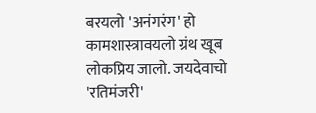बरयलो 'अनंगरंग' हो कामशास्त्रावयलो ग्रंथ खूब लोकप्रिय जालो. जयदेवाचो 'रतिमंजरी'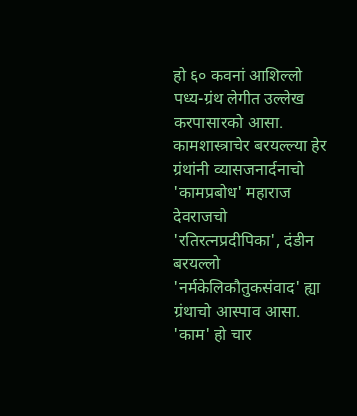हो ६० कवनां आशिल्लो पध्य-ग्रंथ लेगीत उल्लेख करपासारको आसा.
कामशास्त्राचेर बरयल्ल्या हेर ग्रंथांनी व्यासजनार्दनाचो 'कामप्रबोध' महाराज देवराजचो 'रतिरत्नप्रदीपिका', दंडीन बरयल्लो 'नर्मकेलिकौतुकसंवाद' ह्या ग्रंथाचो आस्पाव आसा. 'काम' हो चार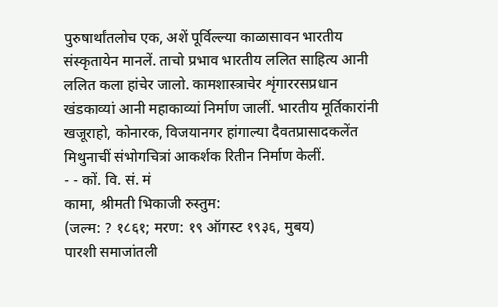पुरुषार्थांतलोच एक, अशें पूर्विल्ल्या काळासावन भारतीय संस्कृतायेन मानलें. ताचो प्रभाव भारतीय ललित साहित्य आनी ललित कला हांचेर जालो. कामशास्त्राचेर शृंगाररसप्रधान खंडकाव्यां आनी महाकाव्यां निर्माण जालीं. भारतीय मूर्तिकारांनी खजूराहो, कोनारक, विजयानगर हांगाल्या दैवतप्रासादकलेंत मिथुनाचीं संभोगचित्रां आकर्शक रितीन निर्माण केलीं.
- - कों. वि. सं. मं
कामा, श्रीमती भिकाजी रुस्तुम:
(जल्म: ? १८६१; मरण: १९ ऑगस्ट १९३६, मुबय)
पारशी समाजांतली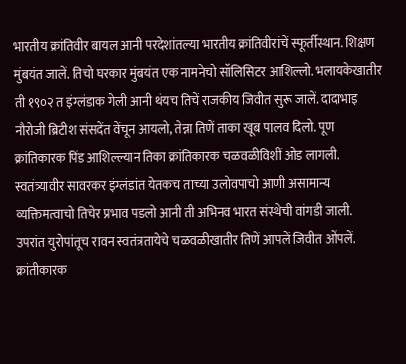भारतीय क्रांतिवीर बायल आनी परदेशांतल्या भारतीय क्रांतिवीरांचें स्फूर्तीस्थान. शिक्षण मुंबयंत जालें. तिचो घरकार मुंबयंत एक नामनेचो सॉलिसिटर आशिल्लो. भलायकेखातीर ती १९०२ त इंग्लंडाक गेली आनी थंयच तिचें राजकीय जिवीत सुरू जालें. दादाभाइ नौरोजी ब्रिटीश संसदेंत वेंचून आयलो, तेन्ना तिणें ताका खूब पालव दिलो. पूण क्रांतिकारक पिंड आशिल्ल्यान तिका क्रांतिकारक चळवळीविशीं ओड लागली. स्वतंत्र्यावीर सावरकर इंग्लंडांत येतकच ताच्या उलोवपाचो आणी असामान्य व्यक्तिमत्वाचो तिचेर प्रभाव पडलो आनी ती अभिनव भारत संस्थेची वांगडी जाली.
उपरांत युरोपांतूच रावन स्वतंत्रतायेचे चळवळीखातीर तिणें आपलें जिवीत ओंपलें. क्रांतीकारक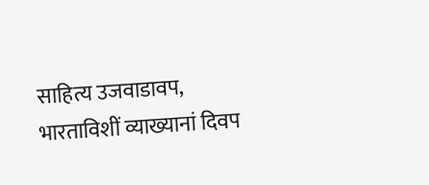साहित्य उजवाडावप, भारताविशीं व्याख्यानां दिवप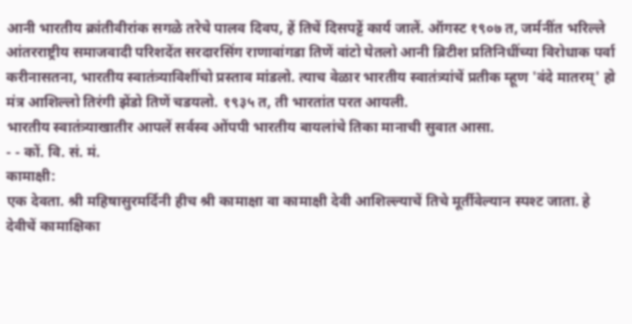आनी भारतीय क्रांतीवीरांक सगळे तरेचे पालव दिवप, हें तिचें दिसपट्टें कार्य जालें. ऑगस्ट १९०७ त, जर्मनींत भरिल्ले आंतरराष्ट्रीय समाजवादी परिशदेंत सरदारसिंग राणावांगडा तिणें वांटो घेतलो आनी ब्रिटीश प्रतिनिधींच्या विरोधाक पर्वा करीनासतना, भारतीय स्वातंत्र्याविशींचो प्रस्ताव मांडलो. त्याच वेळार भारतीय स्वातंत्र्यांचें प्रतीक म्हूण 'वंदे मातरम्' हो मंत्र आशिल्लो तिरंगी झेंडो तिणें चडयलो. १९३५ त, ती भारतांत परत आयली.
भारतीय स्वातंत्र्याखातीर आपलें सर्वस्व ओंपपी भारतीय बायलांचे तिका मानाची सुवात आसा.
- - कों. वि. सं. मं.
कामाक्षी:
एक देवता. श्री महिषासुरमर्दिनी हीच श्री कामाक्षा वा कामाक्षी देवी आशिल्ल्याचें तिचे मूर्तीवेल्यान स्पश्ट जाता. हे देवीचें कामाक्षिका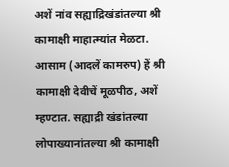अशें नांव सह्याद्रिखंडांतल्या श्री कामाक्षी माहात्म्यांत मेळटा.
आसाम (आदलें कामरुप) हें श्री कामाक्षी देवीचें मूळपीठ, अशें म्हण्टात. सह्याद्री खंडांतल्या लोपाख्यानांतल्या श्री कामाक्षी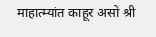माहात्म्यांत काहूर असो श्री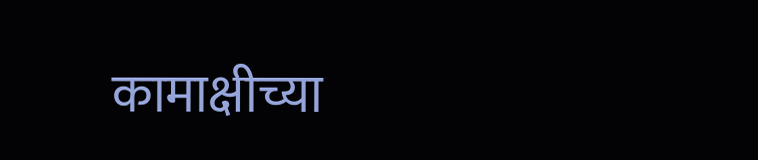कामाक्षीच्या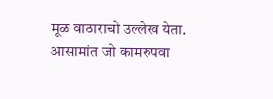मूळ वाठाराचो उल्लेख येता. आसामांत जो कामरुपवा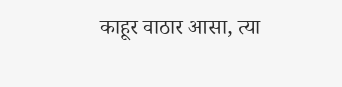काहूर वाठार आसा, त्या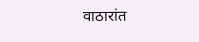वाठारांत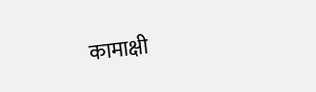कामाक्षी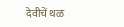देवीचें थळ